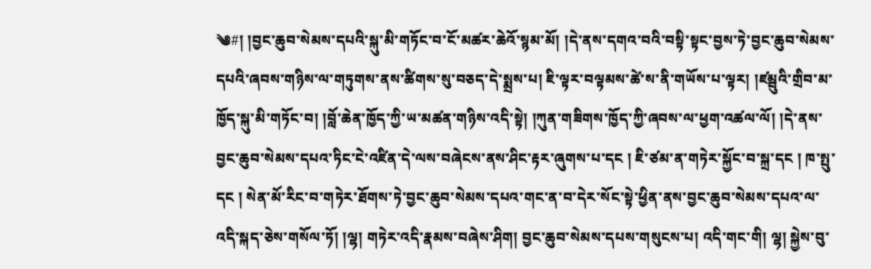༄#། །བྱང་ཆུབ་སེམས་དཔའི་སྐུ་མི་གཏོང་བ་ངོ་མཚར་ཆེའོ་སྙམ་མོ། །དེ་ནས་དགའ་བའི་བསྟི་སྟང་བྱས་ཏེ་བྱང་ཆུབ་སེམས་དཔའི་ཞབས་གཉིས་ལ་གཏུགས་ནས་ཚིགས་སུ་བཅད་དེ་སྨྲས་པ། ཇི་ལྟར་བལྟམས་ཚེ་ས་ནི་གཡོས་པ་ལྟར། །ཛམྦུའི་གྲིབ་མ་ཁྱོད་སྐུ་མི་གཏོང་བ། །བློ་ཆེན་ཁྱོད་ཀྱི་ཡ་མཚན་གཉིས་འདི་སྟེ། །ཀུན་གཟིགས་ཁྱོད་ཀྱི་ཞབས་ལ་ཕྱག་འཚལ་ལོ། །དེ་ནས་བྱང་ཆུབ་སེམས་དཔའ་ཏིང་ངེ་འཛིན་དེ་ལས་བཞེངས་ནས་ཤིང་རྟར་ཞུགས་པ་དང ། ཇི་ཙམ་ན་གཏེར་སྐྱོང་བ་སྐྲ་དང ། ཁ་སྤུ་དང ། སེན་མོ་རིང་བ་གཏེར་ཐོགས་ཏེ་བྱང་ཆུབ་སེམས་དཔའ་གང་ན་བ་དེར་སོང་སྟེ་ཕྱིན་ནས་བྱང་ཆུབ་སེམས་དཔའ་ལ་འདི་སྐད་ཅེས་གསོལ་ཏོ། །ལྷ། གཏེར་འདི་རྣམས་བཞེས་ཤིག། བྱང་ཆུབ་སེམས་དཔས་གསུངས་པ། འདི་གང་གི། ལྷ། སྐྱེས་བུ་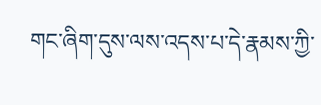གང་ཞིག་དུས་ལས་འདས་པ་དེ་རྣམས་ཀྱི་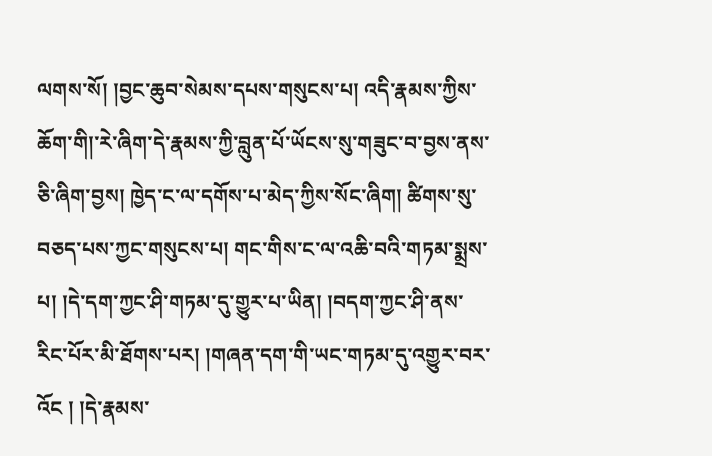ལགས་སོ། །བྱང་ཆུབ་སེམས་དཔས་གསུངས་པ། འདི་རྣམས་ཀྱིས་ཆོག་གི།་རེ་ཞིག་དེ་རྣམས་ཀྱི་བླུན་པོ་ཡོངས་སུ་གཟུང་བ་བྱས་ནས་ཅི་ཞིག་བྱས། ཁྱེད་ང་ལ་དགོས་པ་མེད་ཀྱིས་སོང་ཞིག། ཚིགས་སུ་བཅད་པས་ཀྱང་གསུངས་པ། གང་གིས་ང་ལ་འཆི་བའི་གཏམ་སྨྲས་པ། །དེ་དག་ཀྱང་ཤི་གཏམ་དུ་གྱུར་པ་ཡིན། །བདག་ཀྱང་ཤི་ནས་རིང་པོར་མི་ཐོགས་པར། །གཞན་དག་གི་ཡང་གཏམ་དུ་འགྱུར་བར་འོང ། །དེ་རྣམས་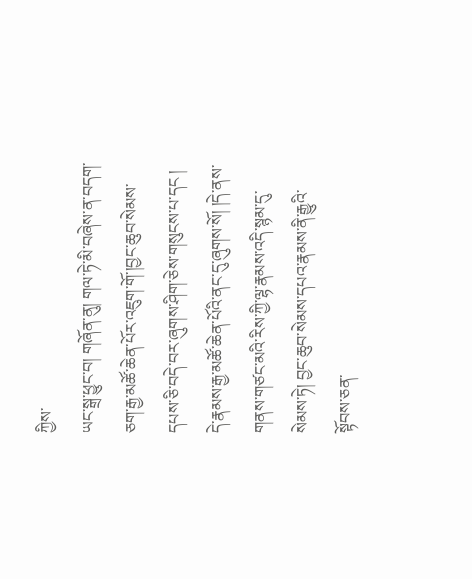ཀྱིས་
ཡང་སྒྲ་ཕྱུང་བ། གཞོན་ནུ། གལ་ཏེ་མི་བཞེས་ན་བདག་ཅག་རྒྱ་མཚོ་ཆེན་པོར་འཇུག་གོ་།བྱང་ཆུབ་སེམས་དཔས་ཅི་བདེ་བར་ཞུགས་ཤིག་ཅེས་གསུངས་པ་དང ། དེ་རྣམས་རྒྱ་མཚོ་ཆེན་པོའི་ནང་དུ་ཞུགས་སོ། །དེ་ནས་གནས་གཙང་མའི་རིས་ཀྱི་ལྷ་རྣམས་འདི་སྙམ་དུ་སེམས་ཏེ། བྱང་ཆུབ་སེམས་དཔའ་རྣམས་ནི་རྒྱུའི་སྟོབས་ཅན་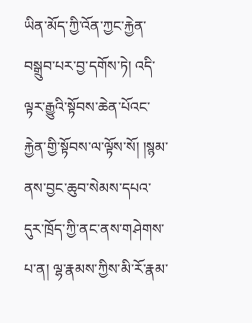ཡིན་མོད་ཀྱི་འོན་ཀྱང་རྐྱེན་བསྒྲུབ་པར་བྱ་དགོས་ཏེ། འདི་ལྟར་རྒྱུའི་སྟོབས་ཆེན་པོའང་རྐྱེན་གྱི་སྟོབས་ལ་ལྟོས་སོ། །སྙམ་ནས་བྱང་ཆུབ་སེམས་དཔའ་དུར་ཁྲོད་ཀྱི་ནང་ནས་གཤེགས་པ་ན། ལྷ་རྣམས་ཀྱིས་མི་རོ་རྣམ་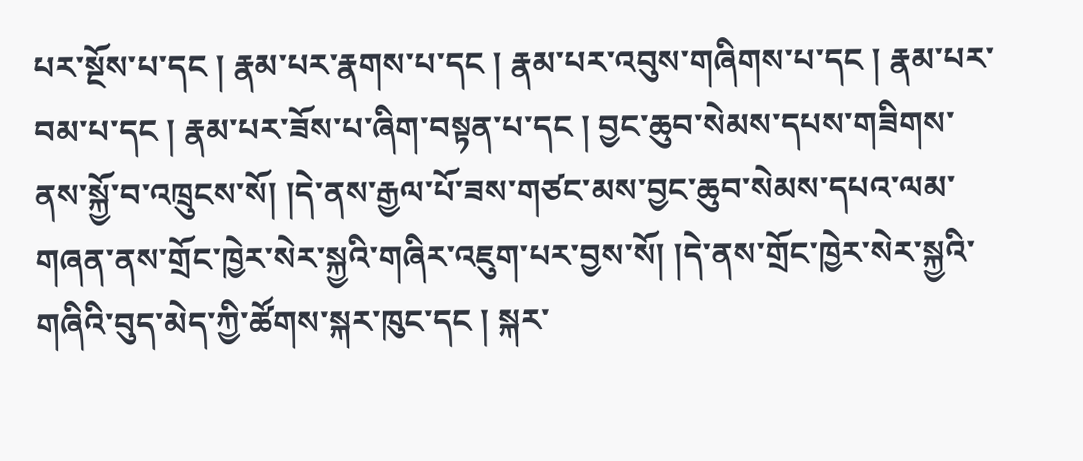པར་སྔོས་པ་དང ། རྣམ་པར་རྣགས་པ་དང ། རྣམ་པར་འབུས་གཞིགས་པ་དང ། རྣམ་པར་བམ་པ་དང ། རྣམ་པར་ཟོས་པ་ཞིག་བསྟན་པ་དང ། བྱང་ཆུབ་སེམས་དཔས་གཟིགས་ནས་སྐྱོ་བ་འཁྲུངས་སོ། །དེ་ནས་རྒྱལ་པོ་ཟས་གཙང་མས་བྱང་ཆུབ་སེམས་དཔའ་ལམ་གཞན་ནས་གྲོང་ཁྱེར་སེར་སྐྱའི་གཞིར་འཇུག་པར་བྱས་སོ། །དེ་ནས་གྲོང་ཁྱེར་སེར་སྐྱའི་གཞིའི་བུད་མེད་ཀྱི་ཚོགས་སྐར་ཁུང་དང ། སྐར་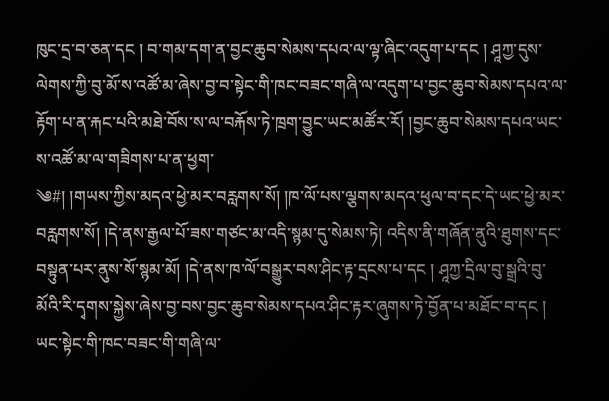ཁུང་དྲ་བ་ཅན་དང ། བ་གམ་དག་ན་བྱང་ཆུབ་སེམས་དཔའ་ལ་ལྟ་ཞིང་འདུག་པ་དང ། ཤཱཀྱ་དུས་ལེགས་ཀྱི་བུ་མོ་ས་འཚོ་མ་ཞེས་བྱ་བ་སྟེང་གི་ཁང་བཟང་གཞི་ལ་འདུག་པ་བྱང་ཆུབ་སེམས་དཔའ་ལ་རྟོག་པ་ན་རྐང་པའི་མཐེ་བོས་ས་ལ་བརྐོས་ཏེ་ཁྲག་བྱུང་ཡང་མཚོར་རོ། །བྱང་ཆུབ་སེམས་དཔའ་ཡང་ས་འཚོ་མ་ལ་གཟིགས་པ་ན་ཕྱག་
༄#། །གཡས་ཀྱིས་མདའ་ཕྱེ་མར་བརླགས་སོ། །ཁ་ལོ་པས་ལྕགས་མདའ་ཕུལ་བ་དང་དེ་ཡང་ཕྱེ་མར་བརླགས་སོ། །དེ་ནས་རྒྱལ་པོ་ཟས་གཙང་མ་འདི་སྙམ་དུ་སེམས་ཏེ། འདིས་ནི་གཞོན་ནུའི་ཐུགས་དང་བསྟུན་པར་ནུས་སོ་སྙམ་མོ། །དེ་ནས་ཁ་ལོ་བསྒྱུར་བས་ཤིང་རྟ་དྲངས་པ་དང ། ཤཱཀྱ་དྲིལ་བུ་སྒྲའི་བུ་མོའི་རི་དྭགས་སྐྱེས་ཞེས་བྱ་བས་བྱང་ཆུབ་སེམས་དཔའ་ཤིང་རྟར་ཞུགས་ཏེ་བྱོན་པ་མཐོང་བ་དང ། ཡང་སྟེང་གི་ཁང་བཟང་གི་གཞི་ལ་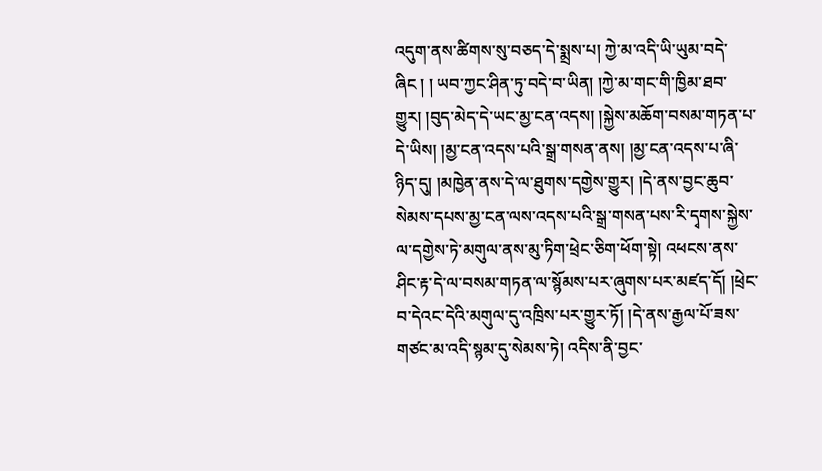འདུག་ནས་ཚིགས་སུ་བཅད་དེ་སྨྲས་པ། ཀྱེ་མ་འདི་ཡི་ཡུམ་བདེ་ཞིང ། ། ཡབ་ཀྱང་ཤིན་ཏུ་བདེ་བ་ཡིན། །ཀྱེ་མ་གང་གི་ཁྱིམ་ཐབ་གྱུར། །བུད་མེད་དེ་ཡང་མྱ་ངན་འདས། །སྐྱེས་མཆོག་བསམ་གཏན་པ་དེ་ཡིས། །མྱ་ངན་འདས་པའི་སྒྲ་གསན་ནས། །མྱ་ངན་འདས་པ་ཞི་ཉིད་དུ། །མཁྱེན་ནས་དེ་ལ་ཐུགས་དགྱེས་གྱུར། །དེ་ནས་བྱང་ཆུབ་སེམས་དཔས་མྱ་ངན་ལས་འདས་པའི་སྒྲ་གསན་པས་རི་དྭགས་སྐྱེས་ལ་དགྱེས་ཏེ་མགུལ་ནས་མུ་ཏིག་ཕྲེང་ཅིག་ཕོག་སྟེ། འཕངས་ནས་ཤིང་རྟ་དེ་ལ་བསམ་གཏན་ལ་སྙོམས་པར་ཞུགས་པར་མཛད་དོ། །ཕྲེང་བ་དེའང་དེའི་མགུལ་དུ་འཁྲིས་པར་གྱུར་ཏོ། །དེ་ནས་རྒྱལ་པོ་ཟས་གཙང་མ་འདི་སྙམ་དུ་སེམས་ཏེ། འདིས་ནི་བྱང་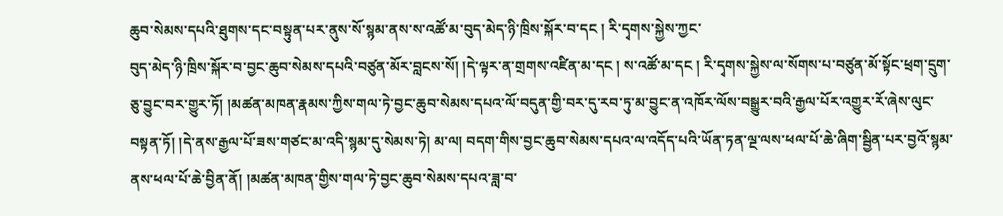ཆུབ་སེམས་དཔའི་ཐུགས་དང་བསྟུན་པར་ནུས་སོ་སྙམ་ནས་ས་འཚོ་མ་བུད་མེད་ཉི་ཁྲིས་སྐོར་བ་དང ། རི་དྭགས་སྐྱེས་ཀྱང་
བུད་མེད་ཉི་ཁྲིས་སྐོར་བ་བྱང་ཆུབ་སེམས་དཔའི་བཙུན་མོར་བླངས་སོ། །དེ་ལྟར་ན་གྲགས་འཛིན་མ་དང ། ས་འཚོ་མ་དང ། རི་དྭགས་སྐྱེས་ལ་སོགས་པ་བཙུན་མོ་སྟོང་ཕྲག་དྲུག་ཅུ་བྱུང་བར་གྱུར་ཏོ། །མཚན་མཁན་རྣམས་ཀྱིས་གལ་ཏེ་བྱང་ཆུབ་སེམས་དཔའ་ལོ་བདུན་གྱི་བར་དུ་རབ་ཏུ་མ་བྱུང་ན་འཁོར་ལོས་བསྒྱུར་བའི་རྒྱལ་པོར་འགྱུར་རོ་ཞེས་ལུང་བསྟན་ཏོ། །དེ་ནས་རྒྱལ་པོ་ཟས་གཙང་མ་འདི་སྙམ་དུ་སེམས་ཏེ། མ་ལ། བདག་གིས་བྱང་ཆུབ་སེམས་དཔའ་ལ་འདོད་པའི་ཡོན་ཏན་ལྔ་ལས་ཕལ་པོ་ཆེ་ཞིག་སྦྱིན་པར་བྱའོ་སྙམ་ནས་ཕལ་པོ་ཆེ་བྱིན་ནོ། །མཚན་མཁན་གྱིས་གལ་ཏེ་བྱང་ཆུབ་སེམས་དཔའ་ཟླ་བ་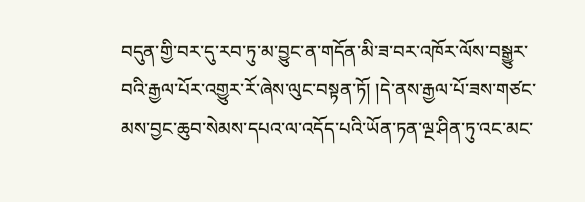བདུན་གྱི་བར་དུ་རབ་ཏུ་མ་བྱུང་ན་གདོན་མི་ཟ་བར་འཁོར་ལོས་བསྒྱུར་བའི་རྒྱལ་པོར་འགྱུར་རོ་ཞེས་ལུང་བསྟན་ཏོ། །དེ་ནས་རྒྱལ་པོ་ཟས་གཙང་མས་བྱང་ཆུབ་སེམས་དཔའ་ལ་འདོད་པའི་ཡོན་ཏན་ལྔ་ཤིན་ཏུ་འང་མང་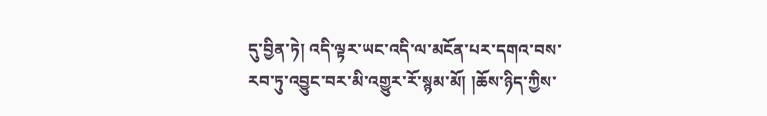དུ་བྱིན་ཏེ། འདི་ལྟར་ཡང་འདི་ལ་མངོན་པར་དགའ་བས་རབ་ཏུ་འབྱུང་བར་མི་འགྱུར་རོ་སྙམ་མོ། །ཆོས་ཉིད་ཀྱིས་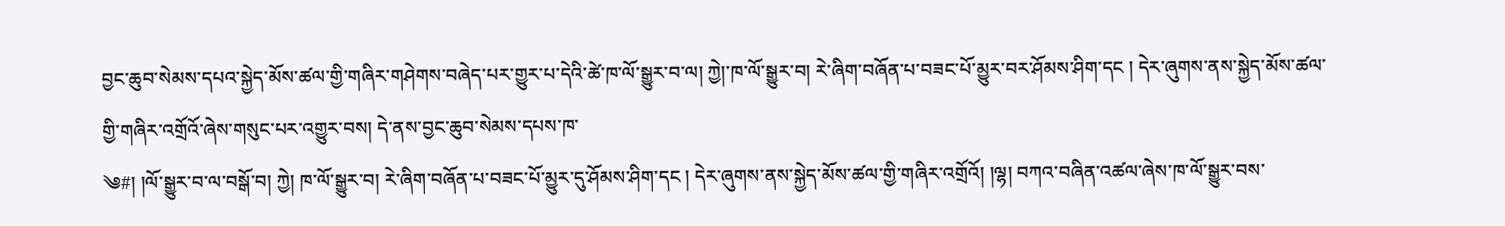བྱང་ཆུབ་སེམས་དཔའ་སྐྱེད་མོས་ཚལ་གྱི་གཞིར་གཤེགས་བཞེད་པར་གྱུར་པ་དེའི་ཚེ་ཁ་ལོ་སྒྱུར་བ་ལ། ཀྱེ།་ཁ་ལོ་སྒྱུར་བ། རེ་ཞིག་བཞོན་པ་བཟང་པོ་མྱུར་བར་ཤོམས་ཤིག་དང ། དེར་ཞུགས་ནས་སྐྱེད་མོས་ཚལ་གྱི་གཞིར་འགྲོའོ་ཞེས་གསུང་པར་འགྱུར་བས། དེ་ནས་བྱང་ཆུབ་སེམས་དཔས་ཁ་
༄#། །ལོ་སྒྱུར་བ་ལ་བསྒོ་བ། ཀྱེ། ཁ་ལོ་སྒྱུར་བ། རེ་ཞིག་བཞོན་པ་བཟང་པོ་མྱུར་དུ་ཤོམས་ཤིག་དང ། དེར་ཞུགས་ནས་སྐྱེད་མོས་ཚལ་གྱི་གཞིར་འགྲོའོ། །ལྷ། བཀའ་བཞིན་འཚལ་ཞེས་ཁ་ལོ་སྒྱུར་བས་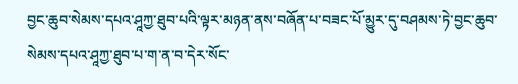བྱང་ཆུབ་སེམས་དཔའ་ཤཱཀྱ་ཐུབ་པའི་ལྟར་མཉན་ནས་བཞོན་པ་བཟང་པོ་མྱུར་དུ་བཤམས་ཏེ་བྱང་ཆུབ་སེམས་དཔའ་ཤཱཀྱ་ཐུབ་པ་ག་ན་བ་དེར་སོང་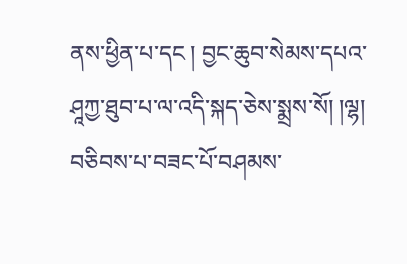ནས་ཕྱིན་པ་དང ། བྱང་ཆུབ་སེམས་དཔའ་ཤཱཀྱ་ཐུབ་པ་ལ་འདི་སྐད་ཅེས་སྨྲས་སོ། །ལྷ། བཅིབས་པ་བཟང་པོ་བཤམས་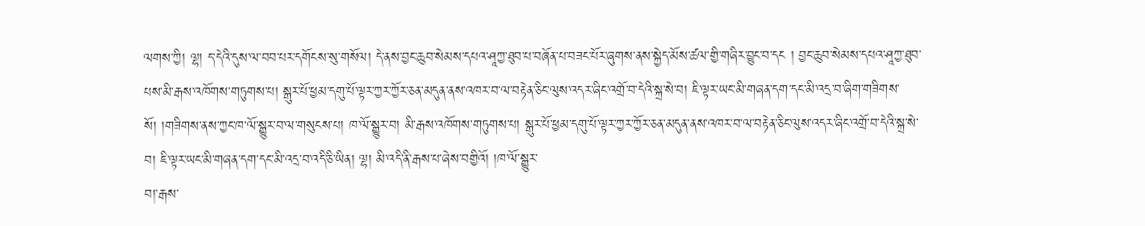ལགས་ཀྱི། ལྷ། ད་དེའི་དུས་ལ་བབ་པར་དགོངས་སུ་གསོལ། དེ་ནས་བྱང་ཆུབ་སེམས་དཔའ་ཤཱཀྱ་ཐུབ་པ་བཞོན་པ་བཟང་པོར་ཞུགས་ནས་སྐྱེད་མོས་ཚལ་གྱི་གཞིར་བྱུང་བ་དང ། བྱང་ཆུབ་སེམས་དཔའ་ཤཱཀྱ་ཐུབ་པས་མི་རྒས་འཁོགས་གཏུགས་པ། སྒུར་པོ་ཕྱམ་དགུ་པོ་ལྟར་ཀྱར་ཀྱོར་ཅན་མདུན་ནས་འཁར་བ་ལ་བརྟེན་ཅིང་ལུས་འདར་ཞིང་འགྲོ་བ་དེའི་སྐྲ་སེ་བ། ཇི་ལྟར་ཡང་མི་གཞན་དག་དང་མི་འདྲ་བ་ཞིག་གཟིགས་སོ། །གཟིགས་ནས་ཀྱང་ཁ་ལོ་སྒྱུར་བ་ལ་གསུངས་པ། ཁ་ལོ་སྒྱུར་བ། མི་རྒས་འཁོགས་གཏུགས་པ། སྒུར་པོ་ཕྱམ་དགུ་པོ་ལྟར་ཀྱར་ཀྱོར་ཅན་མདུན་ནས་འཁར་བ་ལ་བརྟེན་ཅིང་ལུས་འདར་ཞིང་འགྲོ་བ་དེའི་སྐྲ་སེ་བ། ཇི་ལྟར་ཡང་མི་གཞན་དག་དང་མི་འདྲ་བ་འདི་ཅི་ཡིན། ལྷ། མི་འདི་ནི་རྒས་པ་ཞེས་བགྱིའོ། །ཁ་ལོ་སྒྱུར་
བ།་རྒས་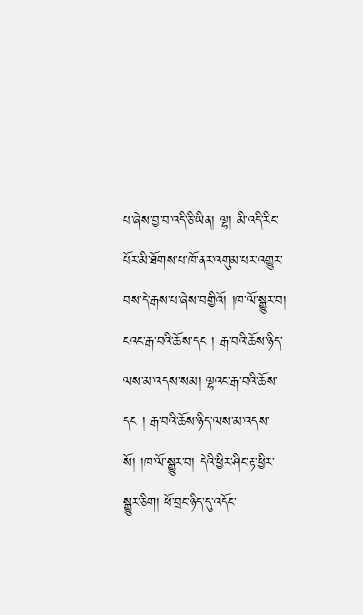པ་ཞེས་བྱ་བ་འདི་ཅི་ཡིན། ལྷ། མི་འདི་རིང་པོར་མི་ཐོགས་པ་ཁོ་ནར་འགུམ་པར་འགྱུར་བས་དེ་རྒས་པ་ཞེས་བགྱིའོ། །ཁ་ལོ་སྒྱུར་བ། ངའང་རྒ་བའི་ཆོས་དང ། རྒ་བའི་ཆོས་ཉིད་ལས་མ་འདས་སམ། ལྷའང་རྒ་བའི་ཆོས་དང ། རྒ་བའི་ཆོས་ཉིད་ལས་མ་འདས་སོ། །ཁ་ལོ་སྒྱུར་བ། དེའི་ཕྱིར་ཤིང་རྟ་ཕྱིར་སྒྱུར་ཅིག། ཕོ་བྲང་ཉིད་དུ་འདོང་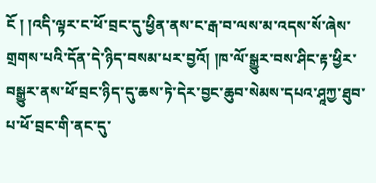ངོ ། །འདི་ལྟར་ང་ཕོ་བྲང་དུ་ཕྱིན་ནས་ང་རྒ་བ་ལས་མ་འདས་སོ་ཞེས་གྲགས་པའི་དོན་དེ་ཉིད་བསམ་པར་བྱའོ། །ཁ་ལོ་སྒྱུར་བས་ཤིང་རྟ་ཕྱིར་བསྒྱུར་ནས་ཕོ་བྲང་ཉིད་དུ་ཆས་ཏེ་དེར་བྱང་ཆུབ་སེམས་དཔའ་ཤཱཀྱ་ཐུབ་པ་ཕོ་བྲང་གི་ནང་དུ་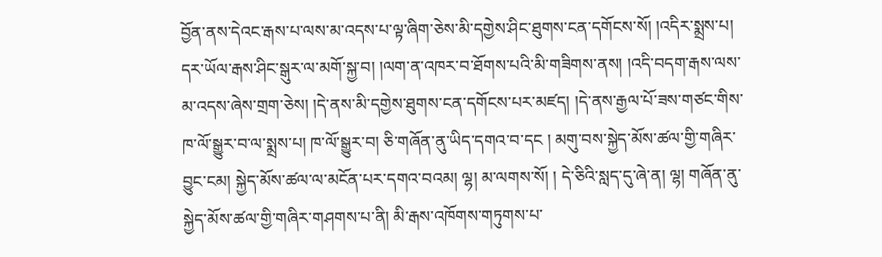བྱོན་ནས་དེའང་རྒས་པ་ལས་མ་འདས་པ་ལྟ་ཞིག་ཅེས་མི་དགྱེས་ཤིང་ཐུགས་ངན་དགོངས་སོ། །འདིར་སྨྲས་པ། དར་ཡོལ་རྒས་ཤིང་སྒུར་ལ་མགོ་སྐྱ་བ། །ལག་ན་འཁར་བ་ཐོགས་པའི་མི་གཟིགས་ནས། །འདི་བདག་རྒས་ལས་མ་འདས་ཞེས་གྲག་ཅེས། །དེ་ནས་མི་དགྱེས་ཐུགས་ངན་དགོངས་པར་མཛད། །དེ་ནས་རྒྱལ་པོ་ཟས་གཙང་གིས་ཁ་ལོ་སྒྱུར་བ་ལ་སྨྲས་པ། ཁ་ལོ་སྒྱུར་བ། ཅི་གཞོན་ནུ་ཡིད་དགའ་བ་དང ། མགུ་བས་སྐྱེད་མོས་ཚལ་གྱི་གཞིར་བྱུང་ངམ། སྐྱེད་མོས་ཚལ་ལ་མངོན་པར་དགའ་བའམ། ལྷ། མ་ལགས་སོ། ། དེ་ཅིའི་སླད་དུ་ཞེ་ན། ལྷ། གཞོན་ནུ་སྐྱེད་མོས་ཚལ་གྱི་གཞིར་གཤགས་པ་ནི། མི་རྒས་འཁོགས་གཏུགས་པ་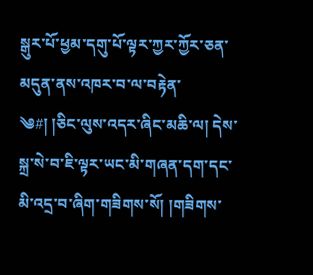སྒུར་པོ་ཕྱམ་དགུ་པོ་ལྟར་ཀྱར་ཀྱོར་ཅན་མདུན་ནས་འཁར་བ་ལ་བརྟེན་
༄#། །ཅིང་ལུས་འདར་ཞིང་མཆི་ལ། དེས་སྐྲ་སེ་བ་ཇི་ལྟར་ཡང་མི་གཞན་དག་དང་མི་འདྲ་བ་ཞིག་གཟིགས་སོ། །གཟིགས་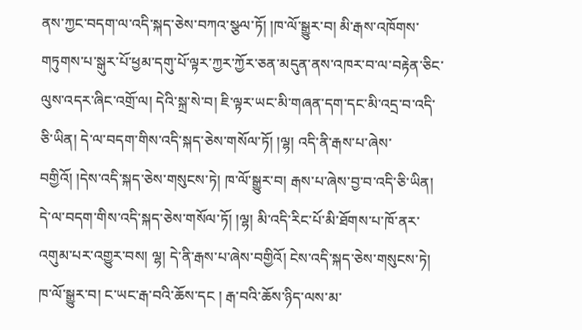ནས་ཀྱང་བདག་ལ་འདི་སྐད་ཅེས་བཀའ་སྩལ་ཏོ། །ཁ་ལོ་སྒྱུར་བ། མི་རྒས་འཁོགས་གཏུགས་པ་སྒུར་པོ་ཕྱམ་དགུ་པོ་ལྟར་ཀྱར་ཀྱོར་ཅན་མདུན་ནས་འཁར་བ་ལ་བརྟེན་ཅིང་ལུས་འདར་ཞིང་འགྲོ་ལ། དེའི་སྐྲ་སེ་བ། ཇི་ལྟར་ཡང་མི་གཞན་དག་དང་མི་འདྲ་བ་འདི་ཅི་ཡིན། དེ་ལ་བདག་གིས་འདི་སྐད་ཅེས་གསོལ་ཏོ། །ལྷ། འདི་ནི་རྒས་པ་ཞེས་བགྱིའོ། །དེས་འདི་སྐད་ཅེས་གསུངས་ཏེ། ཁ་ལོ་སྒྱུར་བ། རྒས་པ་ཞེས་བྱ་བ་འདི་ཅི་ཡིན། དེ་ལ་བདག་གིས་འདི་སྐད་ཅེས་གསོལ་ཏོ། །ལྷ། མི་འདི་རིང་པོ་མི་ཐོགས་པ་ཁོ་ནར་འགུམ་པར་འགྱུར་བས། ལྷ། དེ་ནི་རྒས་པ་ཞེས་བགྱིའོ། ངེས་འདི་སྐད་ཅེས་གསུངས་ཏེ། ཁ་ལོ་སྒྱུར་བ། ང་ཡང་རྒ་བའི་ཆོས་དང ། རྒ་བའི་ཆོས་ཉིད་ལས་མ་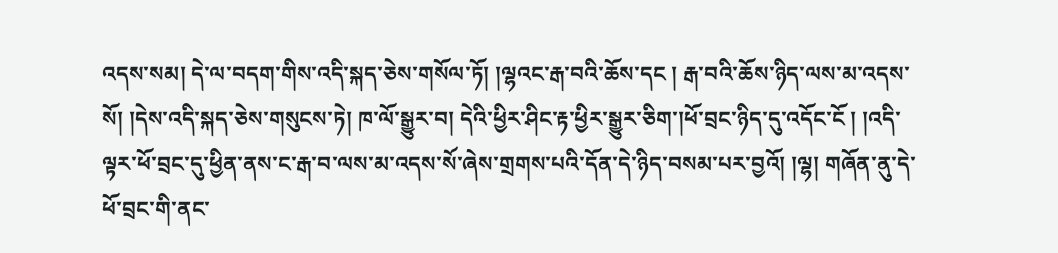འདས་སམ། དེ་ལ་བདག་གིས་འདི་སྐད་ཅེས་གསོལ་ཏོ། །ལྷའང་རྒ་བའི་ཆོས་དང ། རྒ་བའི་ཆོས་ཉིད་ལས་མ་འདས་སོ། །དེས་འདི་སྐད་ཅེས་གསུངས་ཏེ། ཁ་ལོ་སྒྱུར་བ། དེའི་ཕྱིར་ཤིང་རྟ་ཕྱིར་སྒྱུར་ཅིག་།ཕོ་བྲང་ཉིད་དུ་འདོང་ངོ ། །འདི་ལྟར་ཕོ་བྲང་དུ་ཕྱིན་ནས་ང་རྒ་བ་ལས་མ་འདས་སོ་ཞེས་གྲགས་པའི་དོན་དེ་ཉིད་བསམ་པར་བྱའོ། །ལྷ། གཞོན་ནུ་དེ་ཕོ་བྲང་གི་ནང་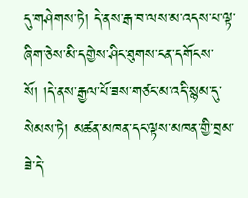དུ་གཤེགས་ཏེ། དེ་ནས་རྒ་བ་ལས་མ་འདས་པ་ལྟ་
ཞིག་ཅེས་མི་དགྱེས་ཤིང་ཐུགས་ངན་དགོངས་སོ། །དེ་ནས་རྒྱལ་པོ་ཟས་གཙང་མ་འདི་སྙམ་དུ་སེམས་ཏེ། མཚན་མཁན་དང་ལྟས་མཁན་གྱི་བྲམ་ཟེ་དེ་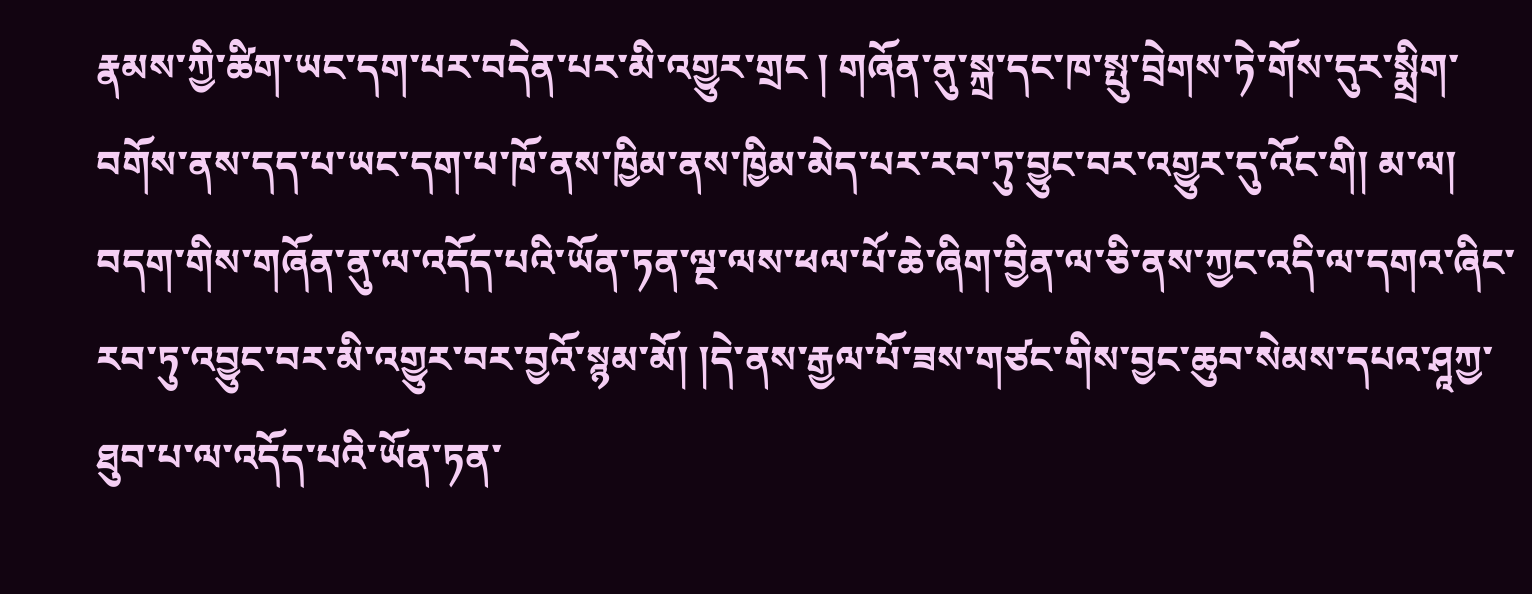རྣམས་ཀྱི་ཚིག་ཡང་དག་པར་བདེན་པར་མི་འགྱུར་གྲང ། གཞོན་ནུ་སྐྲ་དང་ཁ་སྤུ་བྲེགས་ཏེ་གོས་དུར་སྨྲིག་བགོས་ནས་དད་པ་ཡང་དག་པ་ཁོ་ནས་ཁྱིམ་ནས་ཁྱིམ་མེད་པར་རབ་ཏུ་བྱུང་བར་འགྱུར་དུ་འོང་གི། མ་ལ། བདག་གིས་གཞོན་ནུ་ལ་འདོད་པའི་ཡོན་ཏན་ལྔ་ལས་ཕལ་པོ་ཆེ་ཞིག་བྱིན་ལ་ཅི་ནས་ཀྱང་འདི་ལ་དགའ་ཞིང་རབ་ཏུ་འབྱུང་བར་མི་འགྱུར་བར་བྱའོ་སྙམ་མོ། །དེ་ནས་རྒྱལ་པོ་ཟས་གཙང་གིས་བྱང་ཆུབ་སེམས་དཔའ་ཤཱཀྱ་ཐུབ་པ་ལ་འདོད་པའི་ཡོན་ཏན་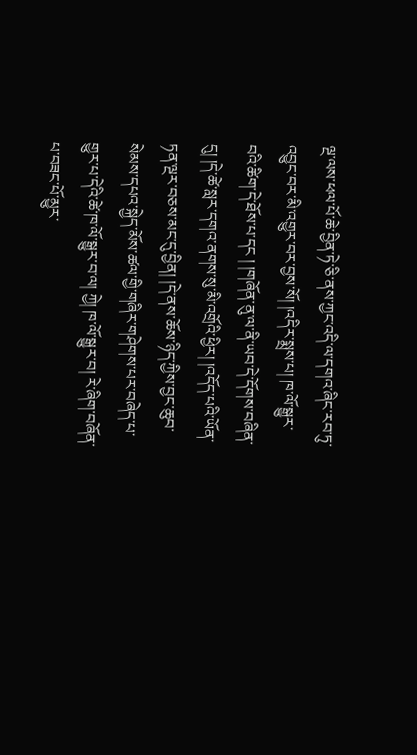ལྔ་ལས་ཕལ་པོ་ཆེ་བྱིན་ཏེ་ཅི་ནས་ཀྱང་འདི་ལ་དགའ་ཞིང་རབ་ཏུ་འབྱུང་བར་མི་འགྱུར་བར་བྱས་སོ། །འདིར་སྨྲས་པ། ཁ་ལོ་སྒྱུར་བའི་ཚིག་དེ་ཐོས་པ་དང ། །གཞོན་ནུ་ལ་ནི་ཡབ་དེ་དོགས་བཞིན་དུ། །དེ་ཚེ་སླར་དགའ་ནགས་སུ་མི་འགྲོའི་ཕྱིར། །འདོད་པའི་ཡོན་ཏན་ལྔར་བཅས་མང་དུ་བྱིན། །དེ་ནས་ཆོས་ཉིད་ཀྱིས་བྱང་ཆུབ་སེམས་དཔའ་སྐྱེད་མོས་ཚལ་གྱི་གཞིར་གཤེགས་པར་བཞེད་པ་གྱུར་པ་དེའི་ཚེ་ཁ་ལོ་སྒྱུར་བ་ལ། ཀྱེ། ཁ་ལོ་སྒྱུར་བ། རེ་ཞིག་བཞོན་པ་བཟང་པོ་མྱུར་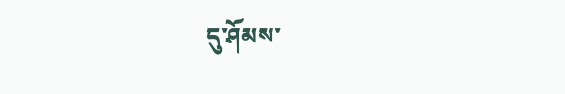དུ་ཤོམས་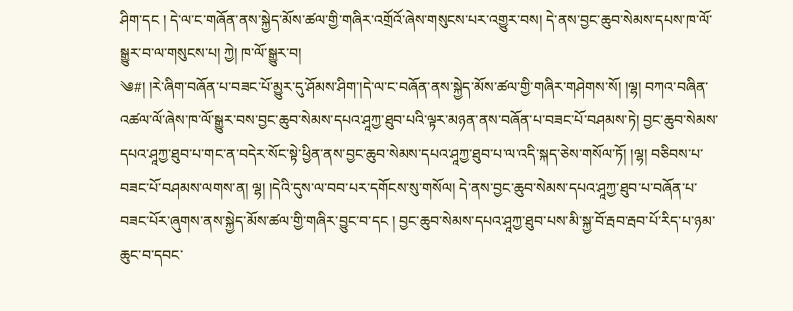ཤིག་དང ། དེ་ལ་ང་གཞོན་ནས་སྐྱེད་མོས་ཚལ་གྱི་གཞིར་འགྲོའོ་ཞེས་གསུངས་པར་འགྱུར་བས། དེ་ནས་བྱང་ཆུབ་སེམས་དཔས་ཁ་ལོ་སྒྱུར་བ་ལ་གསུངས་པ། ཀྱེ། ཁ་ལོ་སྒྱུར་བ།
༄#། །རེ་ཞིག་བཞོན་པ་བཟང་པོ་མྱུར་དུ་ཤོམས་ཤིག་།དེ་ལ་ང་བཞོན་ནས་སྐྱེད་མོས་ཚལ་གྱི་གཞིར་གཤེགས་སོ། །ལྷ། བཀའ་བཞིན་འཚལ་ལོ་ཞེས་ཁ་ལོ་སྒྱུར་བས་བྱང་ཆུབ་སེམས་དཔའ་ཤཱཀྱ་ཐུབ་པའི་ལྟར་མཉན་ནས་བཞོན་པ་བཟང་པོ་བཤམས་ཏེ། བྱང་ཆུབ་སེམས་དཔའ་ཤཱཀྱ་ཐུབ་པ་གང་ན་བདེར་སོང་སྟེ་ཕྱིན་ནས་བྱང་ཆུབ་སེམས་དཔའ་ཤཱཀྱ་ཐུབ་པ་ལ་འདི་སྐད་ཅེས་གསོལ་ཏོ། །ལྷ། བཅིབས་པ་བཟང་པོ་བཤམས་ལགས་ན། ལྷ། །དེའི་དུས་ལ་བབ་པར་དགོངས་སུ་གསོལ། དེ་ནས་བྱང་ཆུབ་སེམས་དཔའ་ཤཱཀྱ་ཐུབ་པ་བཞོན་པ་བཟང་པོར་ཞུགས་ནས་སྐྱེད་མོས་ཚལ་གྱི་གཞིར་བྱུང་བ་དང ། བྱང་ཆུབ་སེམས་དཔའ་ཤཱཀྱ་ཐུབ་པས་མི་སྐྱ་བོ་རྦབ་རྦབ་པོ་རིད་པ་ཉམ་ཆུང་བ་དབང་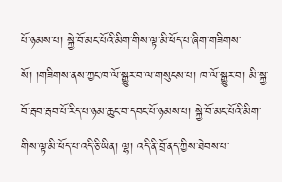པོ་ཉམས་པ། སྐྱེ་བོ་མང་པོའི་མིག་གིས་ལྟ་མི་ཕོད་པ་ཞིག་གཟིགས་སོ། །གཟིགས་ནས་ཀྱང་ཁ་ལོ་སྒྱུར་བ་ལ་གསུངས་པ། ཁ་ལོ་སྒྱུར་བ། མི་སྐྱ་བོ་རྦབ་རྦབ་པོ་རིད་པ་ཉམ་ཆུང་བ་དབང་པོ་ཉམས་པ། སྐྱེ་བོ་མང་པོའི་མིག་གིས་ལྟ་མི་ཕོད་པ་འདི་ཅི་ཡིན། ལྷ། འདི་ནི་བྲོ་ནད་ཀྱིས་ཐེབས་པ་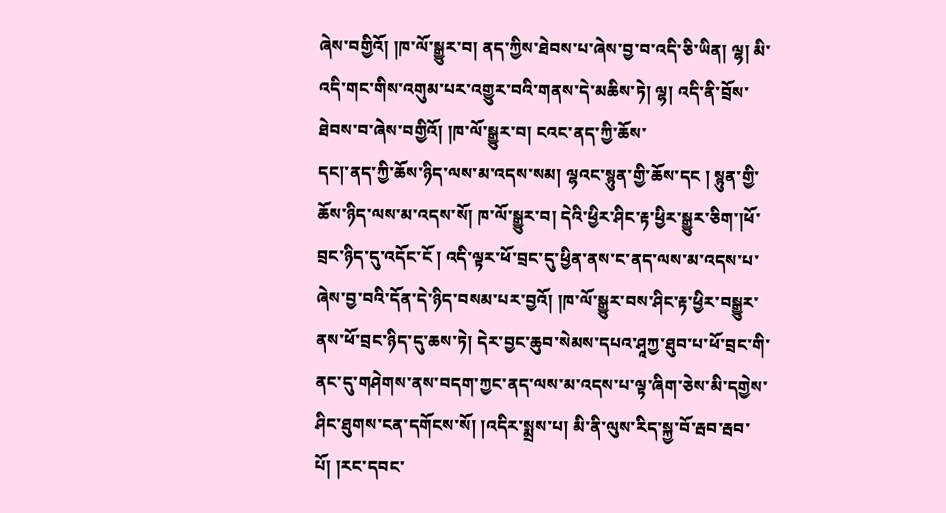ཞེས་བགྱིའོ། །ཁ་ལོ་སྒྱུར་བ། ནད་ཀྱིས་ཐེབས་པ་ཞེས་བྱ་བ་འདི་ཅི་ཡིན། ལྷ། མི་འདི་གང་གིས་འགུམ་པར་འགྱུར་བའི་གནས་དེ་མཆིས་ཏེ། ལྷ། འདི་ནི་བྲོས་ཐེབས་བ་ཞེས་བགྱིའོ། །ཁ་ལོ་སྒྱུར་བ། ངའང་ནད་ཀྱི་ཆོས་
དང།་ནད་ཀྱི་ཆོས་ཉིད་ལས་མ་འདས་སམ། ལྷའང་སྙུན་གྱི་ཆོས་དང ། སྙུན་གྱི་ཆོས་ཉིད་ལས་མ་འདས་སོ། ཁ་ལོ་སྒྱུར་བ། དེའི་ཕྱིར་ཤིང་རྟ་ཕྱིར་སྒྱུར་ཅིག་།ཕོ་བྲང་ཉིད་དུ་འདོང་ངོ ། འདི་ལྟར་ཕོ་བྲང་དུ་ཕྱིན་ནས་ང་ནད་ལས་མ་འདས་པ་ཞེས་བྱ་བའི་དོན་དེ་ཉིད་བསམ་པར་བྱའོ། །ཁ་ལོ་སྒྱུར་བས་ཤིང་རྟ་ཕྱིར་བསྒྱུར་ནས་ཕོ་བྲང་ཉིད་དུ་ཆས་ཏེ། དེར་བྱང་ཆུབ་སེམས་དཔའ་ཤཱཀྱ་ཐུབ་པ་ཕོ་བྲང་གི་ནང་དུ་གཤེགས་ནས་བདག་ཀྱང་ནད་ལས་མ་འདས་པ་ལྟ་ཞིག་ཅེས་མི་དགྱེས་ཤིང་ཐུགས་ངན་དགོངས་སོ། །འདིར་སྨྲས་པ། མི་ནི་ལུས་རིད་སྐྱ་བོ་རྦབ་རྦབ་པོ། །རང་དབང་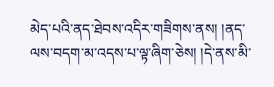མེད་པའི་ནད་ཐེབས་འདིར་གཟིགས་ནས། །ནད་ལས་བདག་མ་འདས་པ་ལྟ་ཞིག་ཅེས། །དེ་ནས་མི་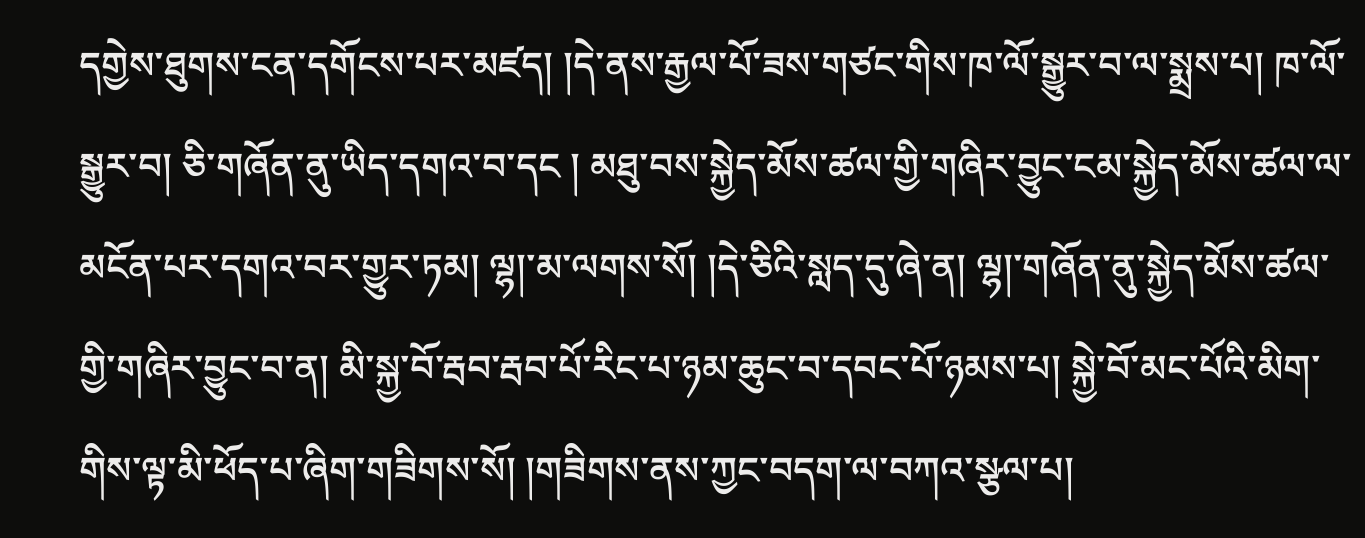དགྱེས་ཐུགས་ངན་དགོངས་པར་མཛད། །དེ་ནས་རྒྱལ་པོ་ཟས་གཙང་གིས་ཁ་ལོ་སྒྱུར་བ་ལ་སྨྲས་པ། ཁ་ལོ་སྒྱུར་བ། ཅི་གཞོན་ནུ་ཡིད་དགའ་བ་དང ། མཐུ་བས་སྐྱེད་མོས་ཚལ་གྱི་གཞིར་བྱུང་ངམ་སྐྱེད་མོས་ཚལ་ལ་མངོན་པར་དགའ་བར་གྱུར་ཏམ། ལྷ།་མ་ལགས་སོ། །དེ་ཅིའི་སླད་དུ་ཞེ་ན། ལྷ།་གཞོན་ནུ་སྐྱེད་མོས་ཚལ་གྱི་གཞིར་བྱུང་བ་ན། མི་སྐྱ་བོ་རྦབ་རྦབ་པོ་རིང་པ་ཉམ་ཆུང་བ་དབང་པོ་ཉམས་པ། སྐྱེ་བོ་མང་པོའི་མིག་གིས་ལྟ་མི་ཕོད་པ་ཞིག་གཟིགས་སོ། །གཟིགས་ནས་ཀྱང་བདག་ལ་བཀའ་སྩལ་པ།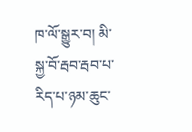ཁ་ལོ་སྒྱུར་བ། མི་སྐྱ་བོ་རྦབ་རྦབ་པ་རིད་པ་ཉམ་ཆུང་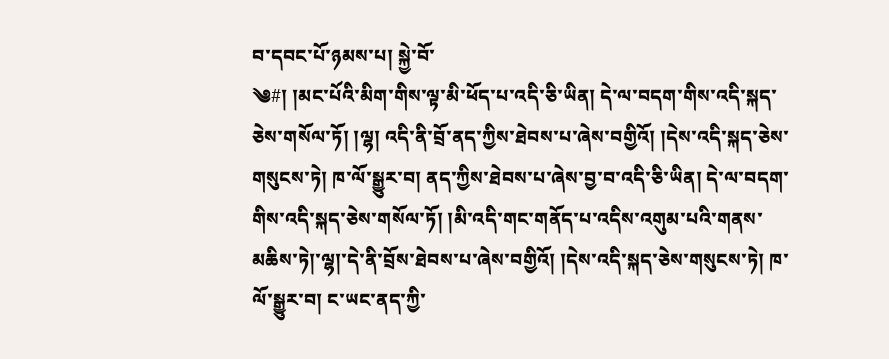བ་དབང་པོ་ཉམས་པ། སྐྱེ་བོ་
༄#། །མང་པོའི་མིག་གིས་ལྟ་མི་ཕོད་པ་འདི་ཅི་ཡིན། དེ་ལ་བདག་གིས་འདི་སྐད་ཅེས་གསོལ་ཏོ། །ལྷ། འདི་ནི་བྲོ་ནད་ཀྱིས་ཐེབས་པ་ཞེས་བགྱིའོ། །དེས་འདི་སྐད་ཅེས་གསུངས་ཏེ། ཁ་ལོ་སྒྱུར་བ། ནད་ཀྱིས་ཐེབས་པ་ཞེས་བྱ་བ་འདི་ཅི་ཡིན། དེ་ལ་བདག་གིས་འདི་སྐད་ཅེས་གསོལ་ཏོ། །མི་འདི་གང་གནོད་པ་འདིས་འགུམ་པའི་གནས་མཆིས་ཏེ།་ལྷ།་དེ་ནི་བྲོས་ཐེབས་པ་ཞེས་བགྱིའོ། །དེས་འདི་སྐད་ཅེས་གསུངས་ཏེ། ཁ་ལོ་སྒྱུར་བ། ང་ཡང་ནད་ཀྱི་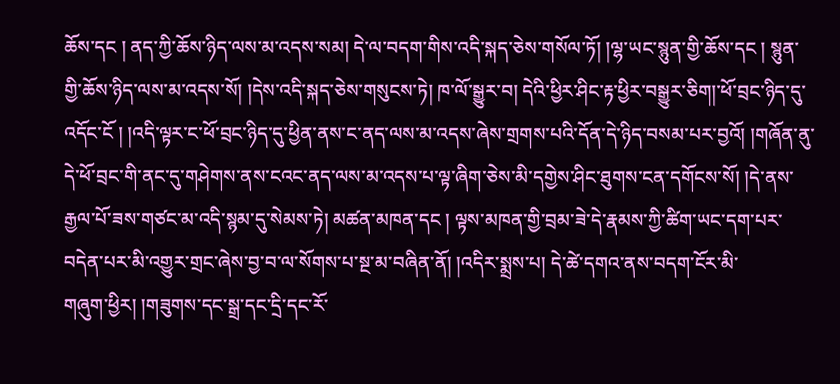ཆོས་དང ། ནད་ཀྱི་ཆོས་ཉིད་ལས་མ་འདས་སམ། དེ་ལ་བདག་གིས་འདི་སྐད་ཅེས་གསོལ་ཏོ། །ལྷ་ཡང་སྙུན་གྱི་ཆོས་དང ། སྙུན་གྱི་ཆོས་ཉིད་ལས་མ་འདས་སོ། །དེས་འདི་སྐད་ཅེས་གསུངས་ཏེ། ཁ་ལོ་སྒྱུར་བ། དེའི་ཕྱིར་ཤིང་རྟ་ཕྱིར་བསྒྱུར་ཅིག།་ཕོ་བྲང་ཉིད་དུ་འདོང་ངོ ། །འདི་ལྟར་ང་ཕོ་བྲང་ཉིད་དུ་ཕྱིན་ནས་ང་ནད་ལས་མ་འདས་ཞེས་གྲགས་པའི་དོན་དེ་ཉིད་བསམ་པར་བྱའོ། །གཞོན་ནུ་དེ་ཕོ་བྲང་གི་ནང་དུ་གཤེགས་ནས་ངའང་ནད་ལས་མ་འདས་པ་ལྟ་ཞིག་ཅེས་མི་དགྱེས་ཤིང་ཐུགས་ངན་དགོངས་སོ། །དེ་ནས་རྒྱལ་པོ་ཟས་གཙང་མ་འདི་སྙམ་དུ་སེམས་ཏེ། མཚན་མཁན་དང ། ལྟས་མཁན་གྱི་བྲམ་ཟེ་དེ་རྣམས་ཀྱི་ཚིག་ཡང་དག་པར་བདེན་པར་མི་འགྱུར་གྲང་ཞེས་བྱ་བ་ལ་སོགས་པ་སྔ་མ་བཞིན་ནོ། །འདིར་སྨྲས་པ། དེ་ཚེ་དགའ་ནས་བདག་ངོར་མི་
གཞུག་ཕྱིར། །གཟུགས་དང་སྒྲ་དང་དྲི་དང་རོ་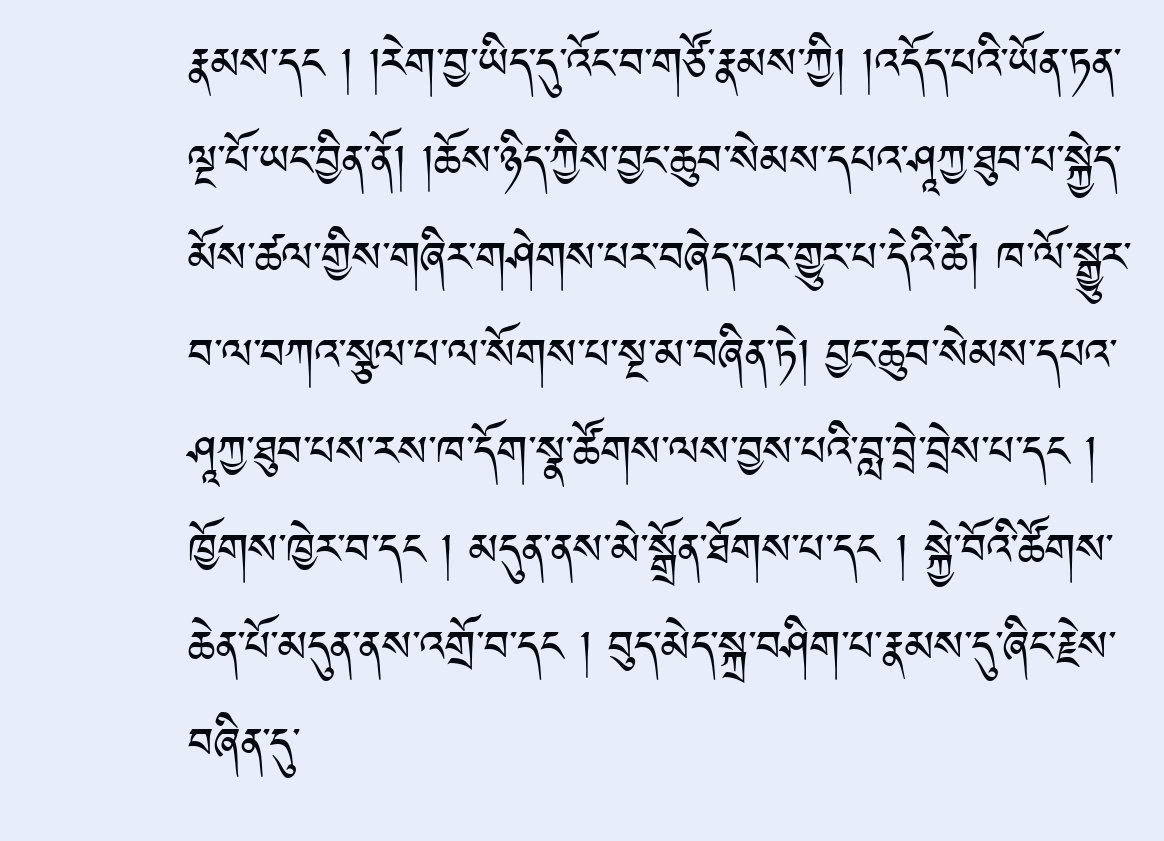རྣམས་དང ། །རེག་བྱ་ཡིད་དུ་འོང་བ་གཙོ་རྣམས་ཀྱི། །འདོད་པའི་ཡོན་ཏན་ལྔ་པོ་ཡང་བྱིན་ནོ། །ཆོས་ཉིད་ཀྱིས་བྱང་ཆུབ་སེམས་དཔའ་ཤཱཀྱ་ཐུབ་པ་སྐྱེད་མོས་ཚལ་གྱིས་གཞིར་གཤེགས་པར་བཞེད་པར་གྱུར་པ་དེའི་ཚེ། ཁ་ལོ་སྒྱུར་བ་ལ་བཀའ་སྩལ་པ་ལ་སོགས་པ་སྔ་མ་བཞིན་ཏེ། བྱང་ཆུབ་སེམས་དཔའ་ཤཱཀྱ་ཐུབ་པས་རས་ཁ་དོག་སྣ་ཚོགས་ལས་བྱས་པའི་བླ་བྲེ་བྲེས་པ་དང ། ཁྱོགས་ཁྱེར་བ་དང ། མདུན་ནས་མེ་སྒྲོན་ཐོགས་པ་དང ། སྐྱེ་བོའི་ཚོགས་ཆེན་པོ་མདུན་ནས་འགྲོ་བ་དང ། བུད་མེད་སྐྲ་བཤིག་པ་རྣམས་དུ་ཞིང་རྗེས་བཞིན་དུ་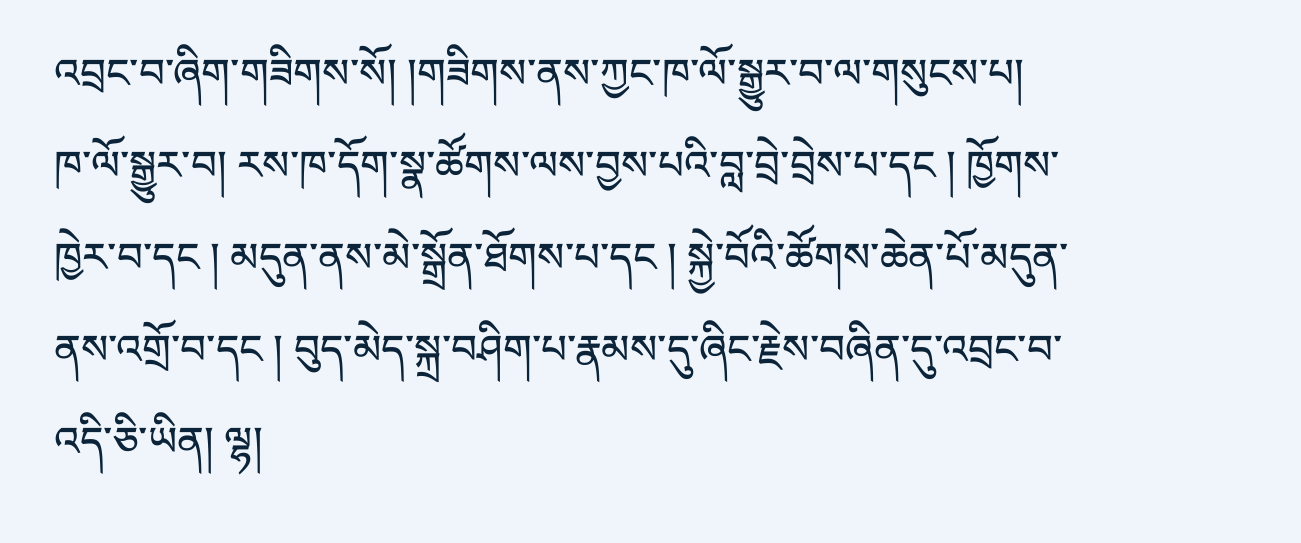འབྲང་བ་ཞིག་གཟིགས་སོ། །གཟིགས་ནས་ཀྱང་ཁ་ལོ་སྒྱུར་བ་ལ་གསུངས་པ། ཁ་ལོ་སྒྱུར་བ། རས་ཁ་དོག་སྣ་ཚོགས་ལས་བྱས་པའི་བླ་བྲེ་བྲེས་པ་དང ། ཁྱོགས་ཁྱེར་བ་དང ། མདུན་ནས་མེ་སྒྲོན་ཐོགས་པ་དང ། སྐྱེ་བོའི་ཚོགས་ཆེན་པོ་མདུན་ནས་འགྲོ་བ་དང ། བུད་མེད་སྐྲ་བཤིག་པ་རྣམས་དུ་ཞིང་རྗེས་བཞིན་དུ་འབྲང་བ་འདི་ཅི་ཡིན། ལྷ།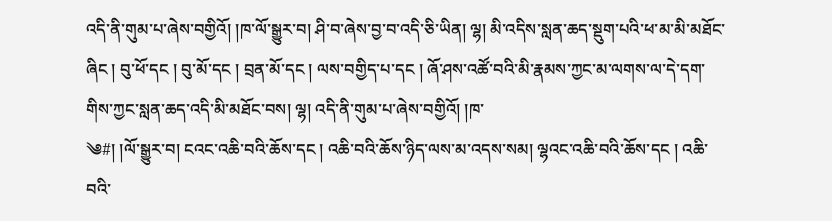འདི་ནི་གུམ་པ་ཞེས་བགྱིའོ། །ཁ་ལོ་སྒྱུར་བ། ཤི་བ་ཞེས་བྱ་བ་འདི་ཅི་ཡིན། ལྷ། མི་འདིས་སླན་ཆད་སྡུག་པའི་ཕ་མ་མི་མཐོང་ཞིང ། བུ་ཕོ་དང ། བུ་མོ་དང ། བྲན་མོ་དང ། ལས་བགྱིད་པ་དང ། ཞོ་ཤས་འཚོ་བའི་མི་རྣམས་ཀྱང་མ་ལགས་ལ་དེ་དག་གིས་ཀྱང་སླན་ཆད་འདི་མི་མཐོང་བས། ལྷ། འདི་ནི་གུམ་པ་ཞེས་བགྱིའོ། །ཁ་
༄#། །ལོ་སྒྱུར་བ། ངའང་འཆི་བའི་ཆོས་དང ། འཆི་བའི་ཆོས་ཉིད་ལས་མ་འདས་སམ། ལྷའང་འཆི་བའི་ཆོས་དང ། འཆི་བའི་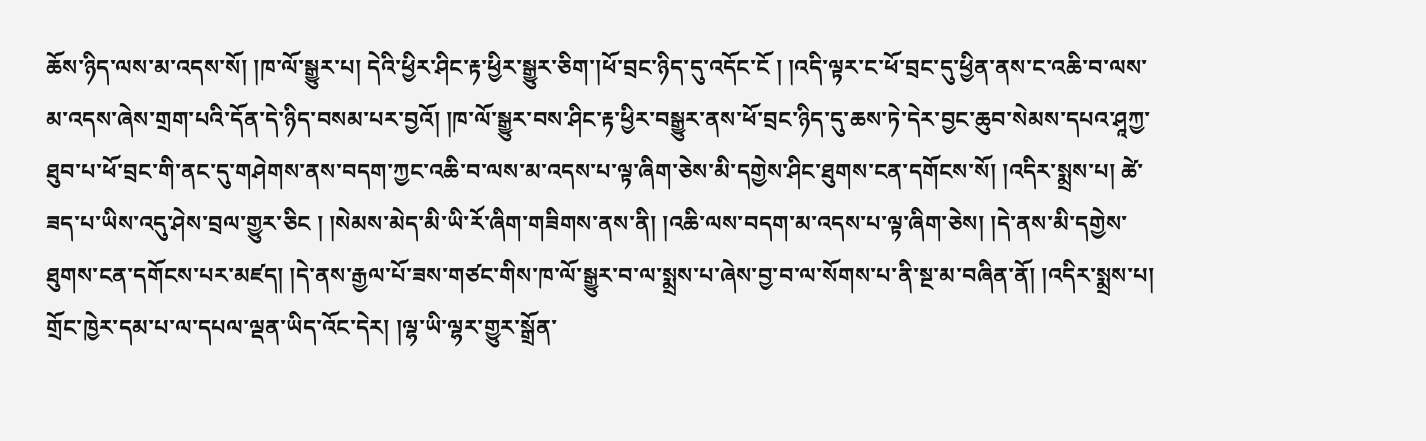ཆོས་ཉིད་ལས་མ་འདས་སོ། །ཁ་ལོ་སྒྱུར་པ། དེའི་ཕྱིར་ཤིང་རྟ་ཕྱིར་སྒྱུར་ཅིག་།ཕོ་བྲང་ཉིད་དུ་འདོང་ངོ ། །འདི་ལྟར་ང་ཕོ་བྲང་དུ་ཕྱིན་ནས་ང་འཆི་བ་ལས་མ་འདས་ཞེས་གྲག་པའི་དོན་དེ་ཉིད་བསམ་པར་བྱའོ། །ཁ་ལོ་སྒྱུར་བས་ཤིང་རྟ་ཕྱིར་བསྒྱུར་ནས་ཕོ་བྲང་ཉིད་དུ་ཆས་ཏེ་དེར་བྱང་ཆུབ་སེམས་དཔའ་ཤཱཀྱ་ཐུབ་པ་ཕོ་བྲང་གི་ནང་དུ་གཤེགས་ནས་བདག་ཀྱང་འཆི་བ་ལས་མ་འདས་པ་ལྟ་ཞིག་ཅེས་མི་དགྱེས་ཤིང་ཐུགས་ངན་དགོངས་སོ། །འདིར་སྨྲས་པ། ཚེ་ཟད་པ་ཡིས་འདུ་ཤེས་བྲལ་གྱུར་ཅིང ། །སེམས་མེད་མི་ཡི་རོ་ཞིག་གཟིགས་ནས་ནི། །འཆི་ལས་བདག་མ་འདས་པ་ལྟ་ཞིག་ཅེས། །དེ་ནས་མི་དགྱེས་ཐུགས་ངན་དགོངས་པར་མཛད། །དེ་ནས་རྒྱལ་པོ་ཟས་གཙང་གིས་ཁ་ལོ་སྒྱུར་བ་ལ་སྨྲས་པ་ཞེས་བྱ་བ་ལ་སོགས་པ་ནི་སྔ་མ་བཞིན་ནོ། །འདིར་སྨྲས་པ། གྲོང་ཁྱེར་དམ་པ་ལ་དཔལ་ལྡན་ཡིད་འོང་དེར། །ལྷ་ཡི་ལྷར་གྱུར་སྒྲོན་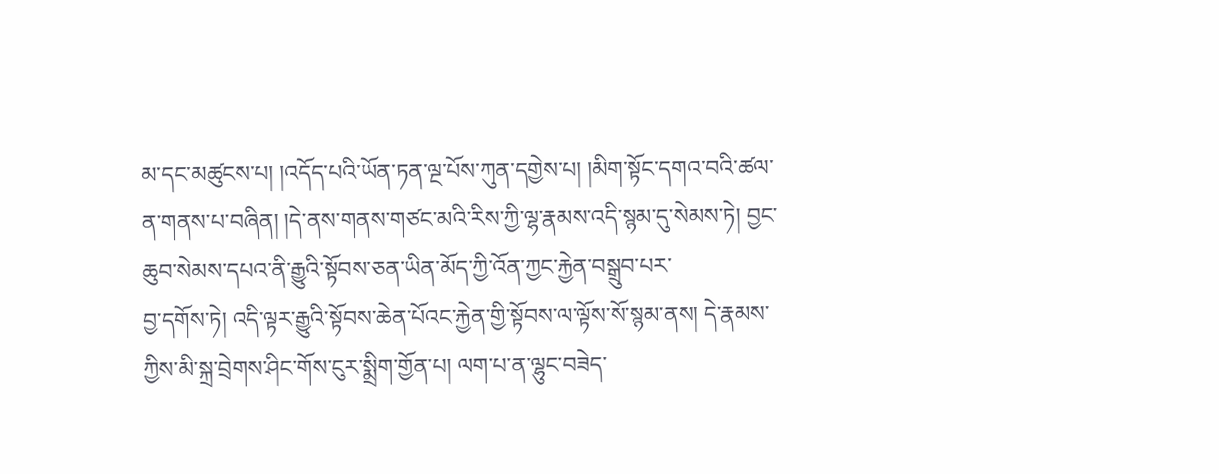མ་དང་མཚུངས་པ། །འདོད་པའི་ཡོན་ཏན་ལྔ་པོས་ཀུན་དགྱེས་པ། །མིག་སྟོང་དགའ་བའི་ཚལ་ན་གནས་པ་བཞིན། །དེ་ནས་གནས་གཙང་མའི་རིས་ཀྱི་ལྷ་རྣམས་འདི་སྙམ་དུ་སེམས་ཏེ། བྱང་ཆུབ་སེམས་དཔའ་ནི་རྒྱུའི་སྟོབས་ཅན་ཡིན་མོད་ཀྱི་འོན་ཀྱང་རྐྱེན་བསྒྲུབ་པར་
བྱ་དགོས་ཏེ། འདི་ལྟར་རྒྱུའི་སྟོབས་ཆེན་པོའང་རྐྱེན་གྱི་སྟོབས་ལ་ལྟོས་སོ་སྙམ་ནས། དེ་རྣམས་ཀྱིས་མི་སྐྲ་བྲེགས་ཤིང་གོས་ངུར་སྨྲིག་གྱོན་པ། ལག་པ་ན་ལྷུང་བཟེད་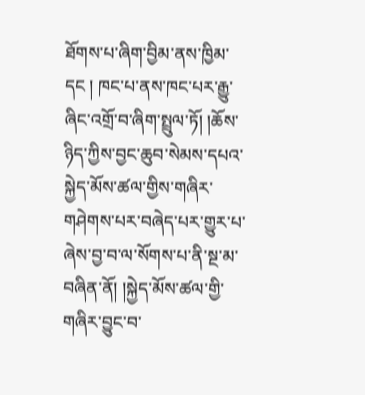ཐོགས་པ་ཞིག་བྱིམ་ནས་ཁྱིམ་དང ། ཁང་པ་ནས་ཁང་པར་རྒྱུ་ཞིང་འགྲོ་བ་ཞིག་སྤྲུལ་ཏོ། །ཆོས་ཉིད་ཀྱིས་བྱང་ཆུབ་སེམས་དཔའ་སྐྱེད་མོས་ཚལ་གྱིས་གཞིར་གཤེགས་པར་བཞེད་པར་གྱུར་པ་ཞེས་བྱ་བ་ལ་སོགས་པ་ནི་སྔ་མ་བཞིན་ནོ། །སྐྱེད་མོས་ཚལ་གྱི་གཞིར་བྱུང་བ་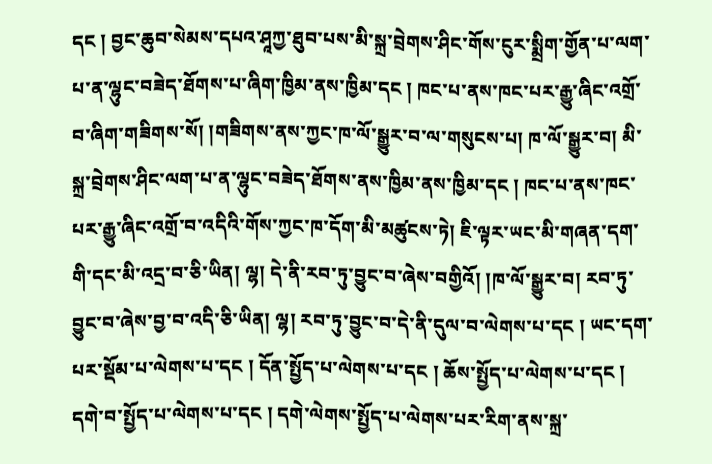དང ། བྱང་ཆུབ་སེམས་དཔའ་ཤཱཀྱ་ཐུབ་པས་མི་སྐྲ་བྲེགས་ཤིང་གོས་ངུར་སྨྲིག་གྱོན་པ་ལག་པ་ན་ལྷུང་བཟེད་ཐོགས་པ་ཞིག་ཁྱིམ་ནས་ཁྱིམ་དང ། ཁང་པ་ནས་ཁང་པར་རྒྱུ་ཞིང་འགྲོ་བ་ཞིག་གཟིགས་སོ། །གཟིགས་ནས་ཀྱང་ཁ་ལོ་སྒྱུར་བ་ལ་གསུངས་པ། ཁ་ལོ་སྒྱུར་བ། མི་སྐྲ་བྲེགས་ཤིང་ལག་པ་ན་ལྷུང་བཟེད་ཐོགས་ནས་ཁྱིམ་ནས་ཁྱིམ་དང ། ཁང་པ་ནས་ཁང་པར་རྒྱུ་ཞིང་འགྲོ་བ་འདིའི་གོས་ཀྱང་ཁ་དོག་མི་མཚུངས་ཏེ། ཇི་ལྟར་ཡང་མི་གཞན་དག་གི་དང་མི་འདྲ་བ་ཅི་ཡིན། ལྷ། དེ་ནི་རབ་ཏུ་བྱུང་བ་ཞེས་བགྱིའོ། །ཁ་ལོ་སྒྱུར་བ། རབ་ཏུ་བྱུང་བ་ཞེས་བྱ་བ་འདི་ཅི་ཡིན། ལྷ། རབ་ཏུ་བྱུང་བ་དེ་ནི་དུལ་བ་ལེགས་པ་དང ། ཡང་དག་པར་སྡོམ་པ་ལེགས་པ་དང ། དོན་སྤྱོད་པ་ལེགས་པ་དང ། ཆོས་སྤྱོད་པ་ལེགས་པ་དང ། དགེ་བ་སྤྱོད་པ་ལེགས་པ་དང ། དགེ་ལེགས་སྤྱོད་པ་ལེགས་པར་རིག་ནས་སྐྲ་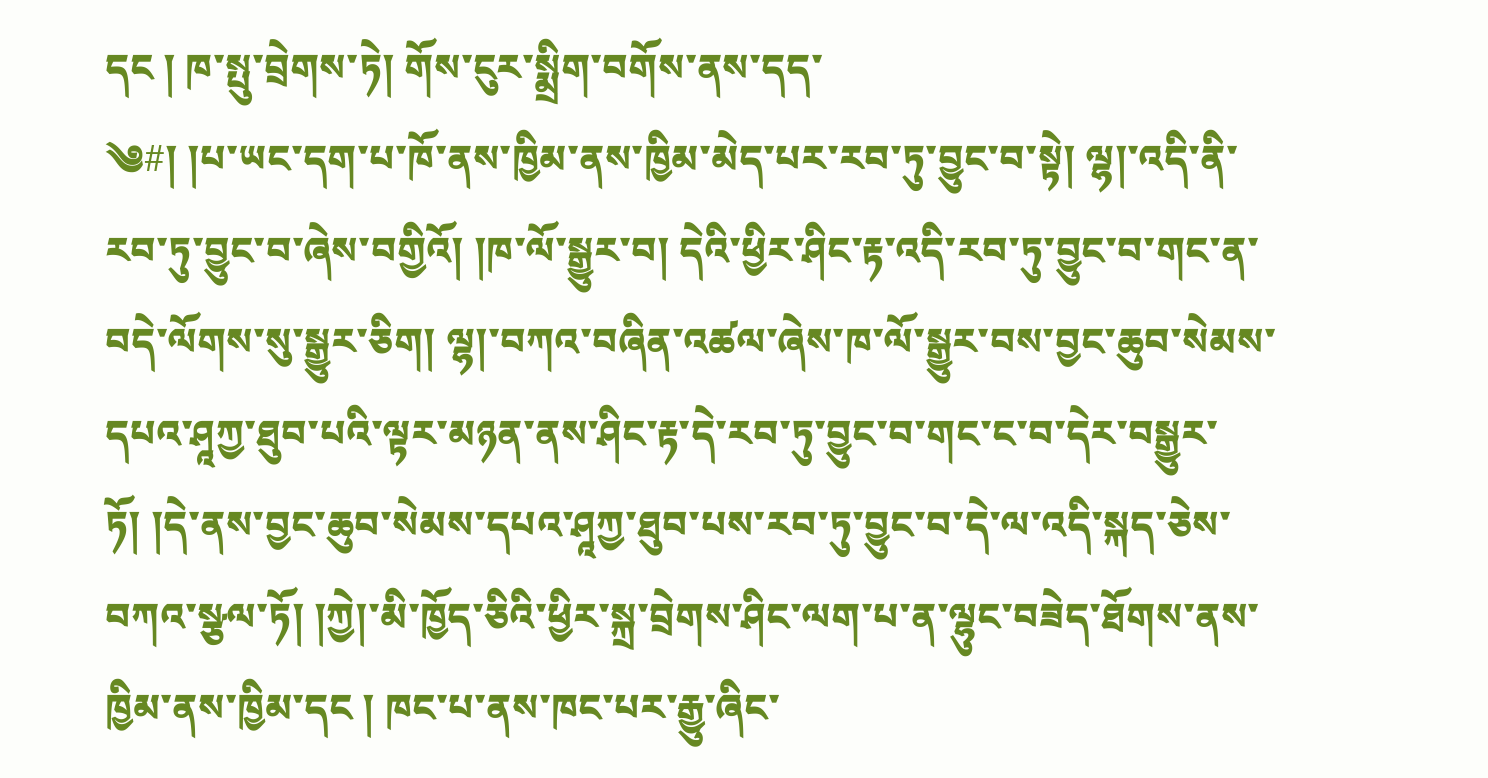དང ། ཁ་སྤུ་བྲེགས་ཏེ། གོས་ངུར་སྨྲིག་བགོས་ནས་དད་
༄#། །པ་ཡང་དག་པ་ཁོ་ནས་ཁྱིམ་ནས་ཁྱིམ་མེད་པར་རབ་ཏུ་བྱུང་བ་སྟེ། ལྷ།་འདི་ནི་རབ་ཏུ་བྱུང་བ་ཞེས་བགྱིའོ། །ཁ་ལོ་སྒྱུར་བ། དེའི་ཕྱིར་ཤིང་རྟ་འདི་རབ་ཏུ་བྱུང་བ་གང་ན་བདེ་ལོགས་སུ་སྒྱུར་ཅིག། ལྷ།་བཀའ་བཞིན་འཚལ་ཞེས་ཁ་ལོ་སྒྱུར་བས་བྱང་ཆུབ་སེམས་དཔའ་ཤཱཀྱ་ཐུབ་པའི་ལྟར་མཉན་ནས་ཤིང་རྟ་དེ་རབ་ཏུ་བྱུང་བ་གང་ང་བ་དེར་བསྒྱུར་ཏོ། །དེ་ནས་བྱང་ཆུབ་སེམས་དཔའ་ཤཱཀྱ་ཐུབ་པས་རབ་ཏུ་བྱུང་བ་དེ་ལ་འདི་སྐད་ཅེས་བཀའ་སྩལ་ཏོ། །ཀྱེ།་མི་ཁྱོད་ཅིའི་ཕྱིར་སྐྲ་བྲེགས་ཤིང་ལག་པ་ན་ལྷུང་བཟེད་ཐོགས་ནས་ཁྱིམ་ནས་ཁྱིམ་དང ། ཁང་པ་ནས་ཁང་པར་རྒྱུ་ཞིང་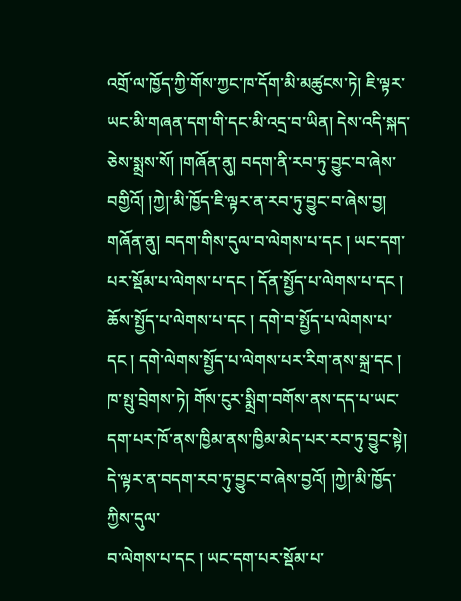འགྲོ་ལ་ཁྱོད་ཀྱི་གོས་ཀྱང་ཁ་དོག་མི་མཚུངས་ཏེ། ཇི་ལྟར་ཡང་མི་གཞན་དག་གི་དང་མི་འདྲ་བ་ཡིན། དེས་འདི་སྐད་ཅེས་སྨྲས་སོ། །གཞོན་ནུ། བདག་ནི་རབ་ཏུ་བྱུང་བ་ཞེས་བགྱིའོ། །ཀྱེ།་མི་ཁྱོད་ཇི་ལྟར་ན་རབ་ཏུ་བྱུང་བ་ཞེས་བྱ། གཞོན་ནུ། བདག་གིས་དུལ་བ་ལེགས་པ་དང ། ཡང་དག་པར་སྡོམ་པ་ལེགས་པ་དང ། དོན་སྤྱོད་པ་ལེགས་པ་དང ། ཆོས་སྤྱོད་པ་ལེགས་པ་དང ། དགེ་བ་སྤྱོད་པ་ལེགས་པ་དང ། དགེ་ལེགས་སྤྱོད་པ་ལེགས་པར་རིག་ནས་སྐྲ་དང ། ཁ་སྤུ་བྲེགས་ཏེ། གོས་ངུར་སྨྲིག་བགོས་ནས་དད་པ་ཡང་དག་པར་ཁོ་ནས་ཁྱིམ་ནས་ཁྱིམ་མེད་པར་རབ་ཏུ་བྱུང་སྟེ། དེ་ལྟར་ན་བདག་རབ་ཏུ་བྱུང་བ་ཞེས་བྱའོ། །ཀྱེ།་མི་ཁྱོད་ཀྱིས་དུལ་
བ་ལེགས་པ་དང ། ཡང་དག་པར་སྡོམ་པ་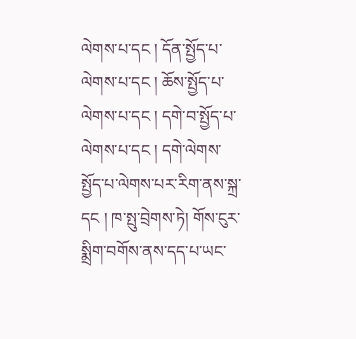ལེགས་པ་དང ། དོན་སྤྱོད་པ་ལེགས་པ་དང ། ཆོས་སྤྱོད་པ་ལེགས་པ་དང ། དགེ་བ་སྤྱོད་པ་ལེགས་པ་དང ། དགེ་ལེགས་སྤྱོད་པ་ལེགས་པར་རིག་ནས་སྐྲ་དང ། ཁ་སྤུ་བྲེགས་ཏེ། གོས་ངུར་སྨྲིག་བགོས་ནས་དད་པ་ཡང་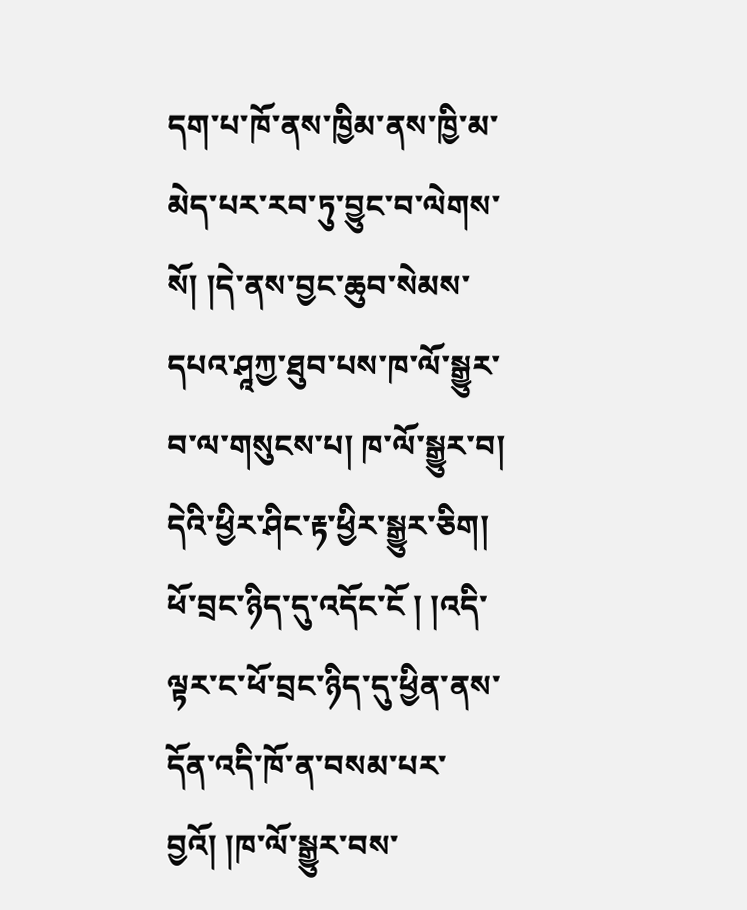དག་པ་ཁོ་ནས་ཁྱིམ་ནས་ཁྱི་མ་མེད་པར་རབ་ཏུ་བྱུང་བ་ལེགས་སོ། །དེ་ནས་བྱང་ཆུབ་སེམས་དཔའ་ཤཱཀྱ་ཐུབ་པས་ཁ་ལོ་སྒྱུར་བ་ལ་གསུངས་པ། ཁ་ལོ་སྒྱུར་བ། དེའི་ཕྱིར་ཤིང་རྟ་ཕྱིར་སྒྱུར་ཅིག། ཕོ་བྲང་ཉིད་དུ་འདོང་ངོ ། །འདི་ལྟར་ང་ཕོ་བྲང་ཉིད་དུ་ཕྱིན་ནས་དོན་འདི་ཁོ་ན་བསམ་པར་བྱའོ། །ཁ་ལོ་སྒྱུར་བས་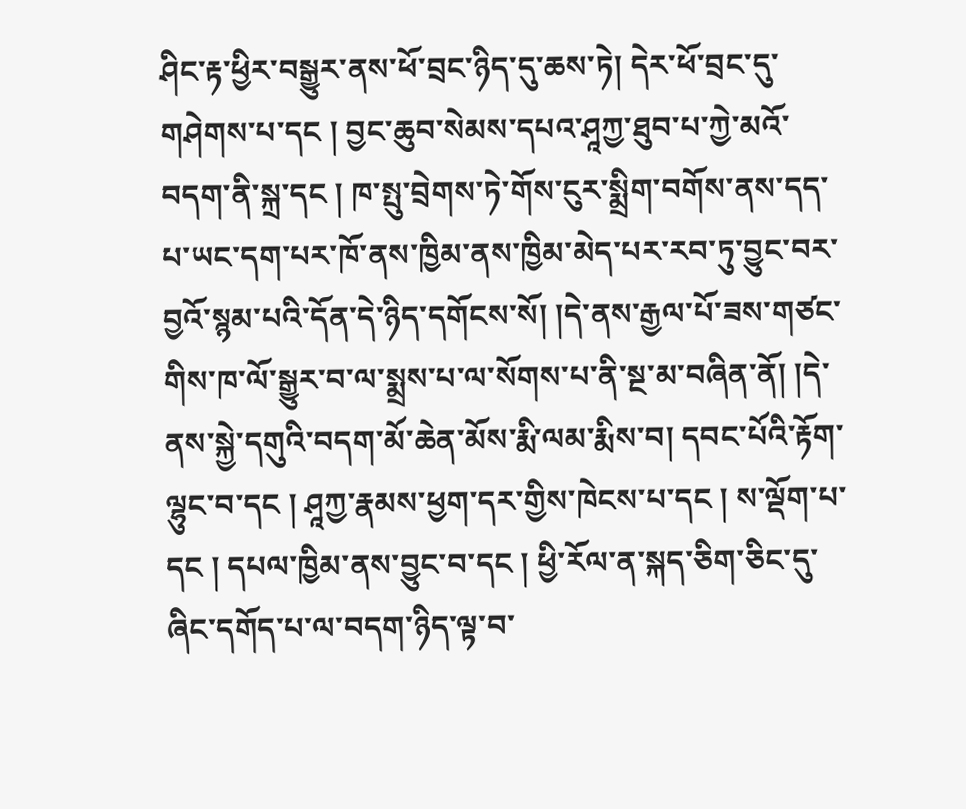ཤིང་རྟ་ཕྱིར་བསྒྱུར་ནས་ཕོ་བྲང་ཉིད་དུ་ཆས་ཏེ། དེར་ཕོ་བྲང་དུ་གཤེགས་པ་དང ། བྱང་ཆུབ་སེམས་དཔའ་ཤཱཀྱ་ཐུབ་པ་ཀྱེ་མའོ་བདག་ནི་སྐྲ་དང ། ཁ་སྤུ་བྲེགས་ཏེ་གོས་ངུར་སྨྲིག་བགོས་ནས་དད་པ་ཡང་དག་པར་ཁོ་ནས་ཁྱིམ་ནས་ཁྱིམ་མེད་པར་རབ་ཏུ་བྱུང་བར་བྱའོ་སྙམ་པའི་དོན་དེ་ཉིད་དགོངས་སོ། །དེ་ནས་རྒྱལ་པོ་ཟས་གཙང་གིས་ཁ་ལོ་སྒྱུར་བ་ལ་སྨྲས་པ་ལ་སོགས་པ་ནི་སྔ་མ་བཞིན་ནོ། །དེ་ནས་སྐྱེ་དགུའི་བདག་མོ་ཆེན་མོས་རྨི་ལམ་རྨིས་བ། དབང་པོའི་རྟོག་ལྷུང་བ་དང ། ཤཱཀྱ་རྣམས་ཕྱག་དར་གྱིས་ཁེངས་པ་དང ། ས་ལྡོག་པ་དང ། དཔལ་ཁྱིམ་ནས་བྱུང་བ་དང ། ཕྱི་རོལ་ན་སྐད་ཅིག་ཅིང་དུ་ཞིང་དགོད་པ་ལ་བདག་ཉིད་ལྟ་བ་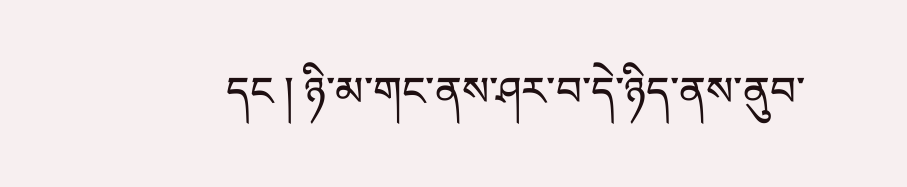དང ། ཉི་མ་གང་ནས་ཤར་བ་དེ་ཉིད་ནས་ནུབ་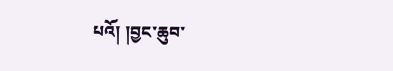པའོ། །བྱང་ཆུབ་